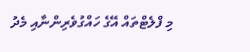މި ފްލެޓްތައް އޭގެ ހައްގުވެރިންނާއި މެދު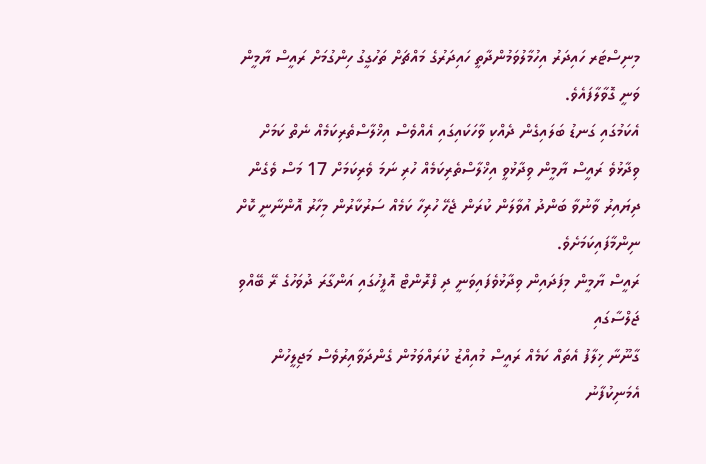މިނިސްޓަރ ހައިދަރު އިހުމާލުވަމުންދާތީ ހައިދަރުގެ މައްޗަށް ތަހުގީގު ހިންގުމަށް ރައީސް ޔާމީން ވަނީ ގޮވާލާފައެވެ.
އެކަމުގައި ގަނޑު ބަލައިގެން ދެއްކި ވާހަކައިގައި އެއްވެސް އިޚްލާސްތެރިކަމެއް ނެތް ކަމަށް ވިދާޅުވެ ރައީސް ޔާމީން ވިދާޅުވީ އިޚްލާސްތެރިކަމެއް ހުރި ނަމަ ވެރިކަމަށް 17 މަސް ވެގެން ދިޔައިރު ވާނުވާ ބަންދު އުވާލަން ކުރަން ޖެހޭ ހުރިހާ ކަމެއް ސަރުކާރުން މިހާރު އޮންނާނީ ކޮށް ނިންމާފައިކަމަށެވެ.
ރައީސް ޔާމީން މިފަދައިން ވިދާޅުވެފައިވަނީ ދި ފްރޮންޓް އޮފީހުގައި އަންގާރަ ދުވަހުގެ ރޭ ބޭއްވި ޖަލްސާގައި
ގާނޫނާ ޚިލާފު އެތައް ކަމެއް ރައީސް މުއިއްޒު ކުރައްވަމުން ގެންދަވާއިރުވެސް މަޖިލީހުން އެމަނިކުފާނު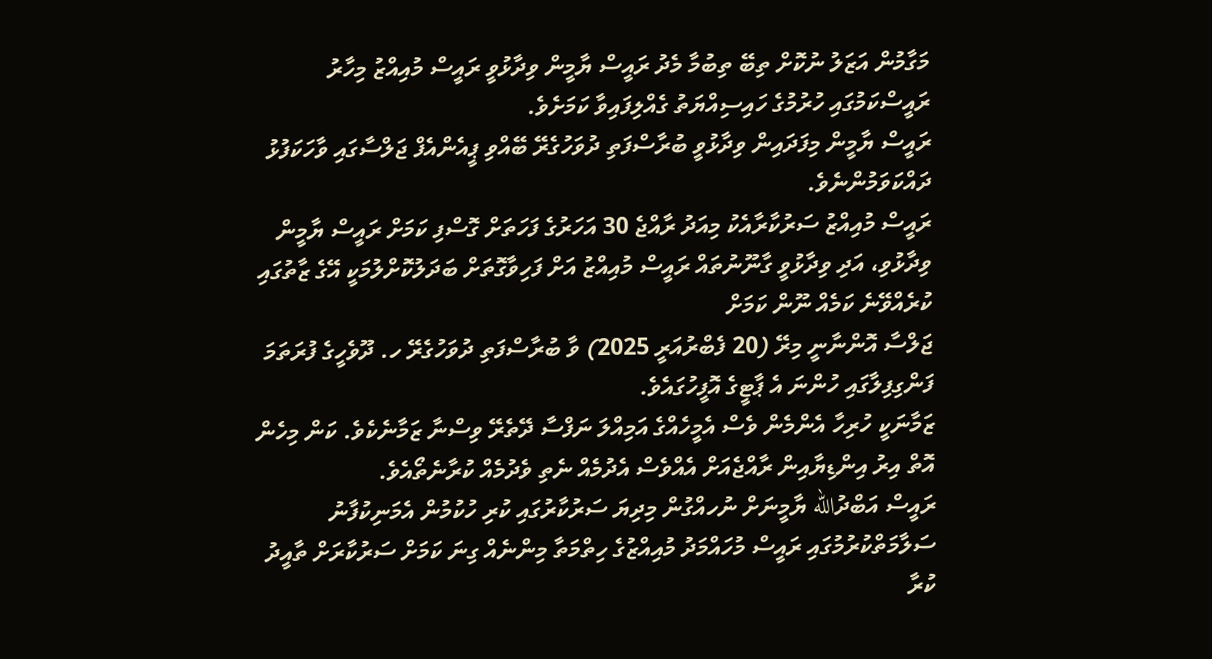މަގާމުން އަޒަލު ނުކޮށް ތިބޭ ތިބުމާ މެދު ރައީސް ޔާމީން ވިދާޅުވީ ރައީސް މުއިއްޒު މިހާރު ރައީސްކަމުގައި ހުރުމުގެ ހައިސިއްޔަތު ގެއްލިފައިވާ ކަމަށެވެ.
ރައީސް ޔާމީން މިފަދައިން ވިދާޅުވީ ބުރާސްފަތި ދުވަހުގެރޭ ބޭއްވި ޕީއެންއެފް ޖަލްސާގައި ވާހަކަފުޅު ދައްކަވަމުންނެވެ.
ރައީސް މުއިއްޒު ސަރުކާރާއެކު މިއަދު ރާއްޖެ 30 އަހަރުގެ ފަހަތަށް ގޮސްފި ކަމަށް ރައީސް ޔާމީން ވިދާޅުވި، އަދި ވިދާޅުވީ ގާނޫނުތައް ރައީސް މުއިއްޒު އަށް ފަހިވާގޮތަށް ބަދަލުކޮށްލުމަކީ އޭގެ ޒާތުގައި ކުރެއްވޭނެ ކަމެއް ނޫން ކަމަށް
ޖަލްސާ އޮންނާނީ މިރޭ (20 ފެބްރުއަރީ 2025) ވާ ބުރާސްފަތި ދުވަހުގެރޭ ހ. ދޫވެހީގެ ފުރަތަމަ ފަންގިފިލާގައި ހުންނަ އެ ޕާޓީގެ އޮފީހުގައެވެ.
ޒަމާނަކީ ހުރިހާ އެންމެން ވެސް އެމީހެއްގެ އަމިއްލަ ނަފްސާ ދޭތެރޭ ވިސްނާ ޒަމާނެކެވެ. ކަން މިހެން އޮތް އިރު އިންޑިޔާއިން ރާއްޖެއަށް އެއްވެސް އެދުމެއް ނެތި ވެދުމެއް ކުރާނެތޯއެވެ.
ރައީސް އަބްދުالله ޔާމީނަށް ނުހއްގުން މިދިޔަ ސަރުކާރުގައި ކުރި ހުކުމުން އެމަނިކުފާނު ސަލާމަތްކުރުމުގައި ރައީސް މުހައްމަދު މުއިއްޒުގެ ހިތްމަތާ މިންނެއް ގިނަ ކަމަށް ސަރުކާރަށް ތާއީދު ކުރާ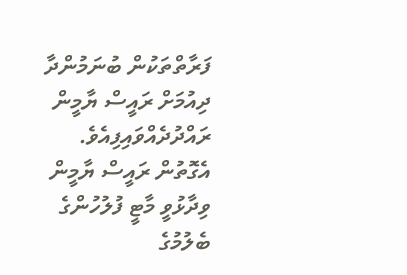ފަރާތްތަކުން ބުނަމުންދާ ދިއުމަށް ރައީސް ޔާމީން ރައްދުދެއްވައިފިއެވެ.
އެގޮތުން ރައީސް ޔާމީން ވިދާޅުވީ މާޓީ ފުލުހުންގެ ބެލުމުގެ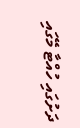ދަށުގައި ހުއްޓާ މޭގައި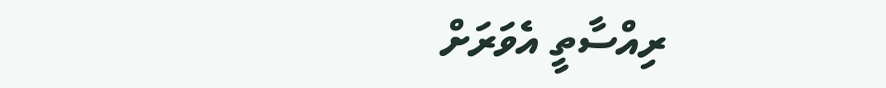ރިއްސާތީ އެވަރަށް